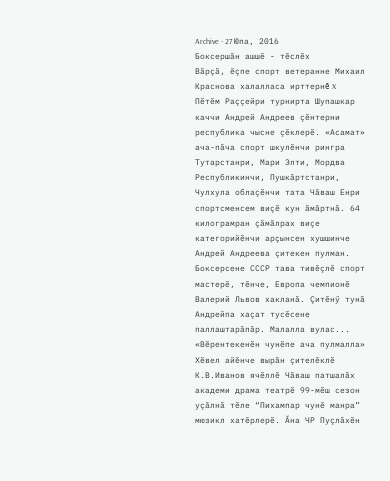Archive - 27 Юпа, 2016
Боксершăн ашшĕ - тĕслĕх
Вăрçă, ĕçпе спорт ветеранне Михаил Краснова халалласа ирттернĕ X Пĕтĕм Раççейри турнирта Шупашкар каччи Андрей Андреев çĕнтерни республика чысне çĕклерĕ. «Асамат» ача-пăча спорт шкулĕнчи рингра Тутарстанри, Мари Элти, Мордва Республикинчи, Пушкăртстанри, Чулхула облаçĕнчи тата Чăваш Енри спортсменсем виçĕ кун ăмăртнă. 64 килограмран çăмăлрах виçе категорийĕнчи арçынсен хушшинче Андрей Андреева çитекен пулман. Боксерсене СССР тава тивĕçлĕ спорт мастерĕ, тĕнче, Европа чемпионĕ Валерий Львов хакланă. Çитĕнӳ тунă Андрейпа хаçат тусĕсене паллаштарăпăр. Малалла вулас...
«Вĕрентекенĕн чунĕпе ача пулмалла»
Хĕвел айĕнче вырăн çителĕклĕ
К.В.Иванов ячĕллĕ Чăваш патшалăх академи драма театрĕ 99-мĕш сезон уçăлнă тĕле “Пихампар чунĕ манра” мюзикл хатĕрлерĕ. Ăна ЧР Пуçлăхĕн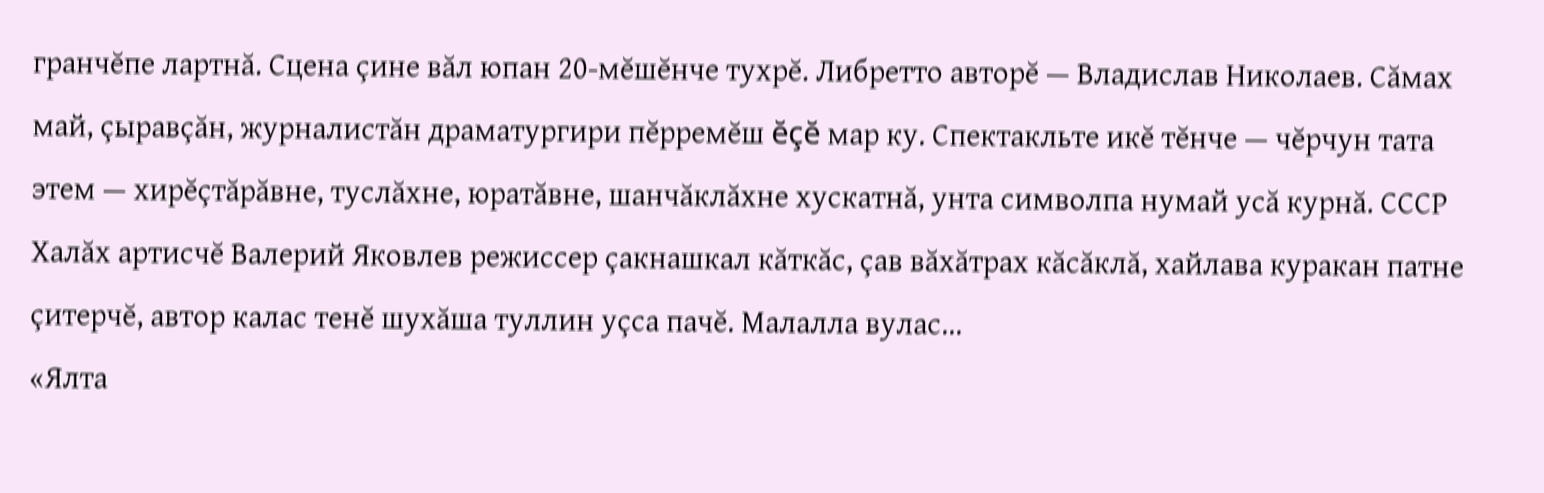гранчĕпе лартнă. Сцена çине вăл юпан 20-мĕшĕнче тухрĕ. Либретто авторĕ — Владислав Николаев. Сăмах май, çыравçăн, журналистăн драматургири пĕрремĕш ĕçĕ мар ку. Спектакльте икĕ тĕнче — чĕрчун тата этем — хирĕçтăрăвне, туслăхне, юратăвне, шанчăклăхне хускатнă, унта символпа нумай усă курнă. СССР Халăх артисчĕ Валерий Яковлев режиссер çакнашкал кăткăс, çав вăхăтрах кăсăклă, хайлава куракан патне çитерчĕ, автор калас тенĕ шухăша туллин уçса пачĕ. Малалла вулас...
«Ялта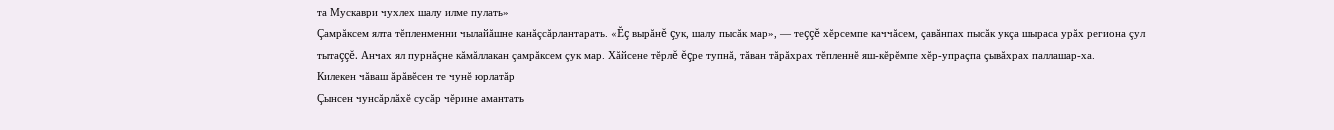та Мускаври чухлех шалу илме пулать»
Çамрăксем ялта тĕпленменни чылайăшне канăçсăрлантарать. «Ĕç вырăнĕ çук, шалу пысăк мар», — теççĕ хĕрсемпе каччăсем, çавăнпах пысăк укçа шыраса урăх региона çул тытаççĕ. Анчах ял пурнăçне кăмăллакан çамрăксем çук мар. Хăйсене тĕрлĕ ĕçре тупнă, тăван тăрăхрах тĕпленнĕ яш-кĕрĕмпе хĕр-упраçпа çывăхрах паллашар-ха.
Килекен чăваш ăрăвĕсен те чунĕ юрлатăр
Çынсен чунсăрлăхĕ сусăр чĕрине амантать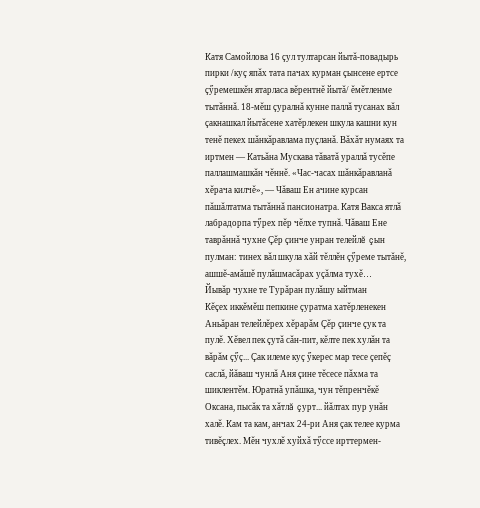Катя Самойлова 16 çул тултарсан йытă-повадырь пирки /куç япăх тата пачах курман çынсене ертсе çӳремешкĕн ятарласа вĕрентнĕ йытă/ ĕмĕтленме тытăннă. 18-мĕш çуралнă кунне паллă тусанах вăл çакнашкал йытăсене хатĕрлекен шкула кашни кун тенĕ пекех шăнкăравлама пуçланă. Вăхăт нумаях та иртмен — Катьăна Мускава тăватă ураллă тусĕпе паллашмашкăн чĕннĕ. «Час-часах шăнкăравланă хĕрача килчĕ», — Чăваш Ен ачине курсан пăшăлтатма тытăннă пансионатра. Катя Вакса ятлă лабрадорпа тӳрех пĕр чĕлхе тупнă. Чăваш Ене таврăннă чухне Çĕр çинче унран телейлĕ çын пулман: тинех вăл шкула хăй тĕллĕн çӳреме тытăнĕ, ашшĕ-амăшĕ пулăшмасăрах уçăлма тухĕ…
Йывăр чухне те Турăран пулăшу ыйтман
Кĕçех иккĕмĕш пепкине çуратма хатĕрленекен Аньăран телейлĕрех хĕрарăм Çĕр çинче çук та пулĕ. Хĕвел пек çутă сăн-пит, кĕлте пек хулăн та вăрăм çӳç... Çак илеме куç ӳкерес мар тесе çепĕç саслă, йăваш чунлă Аня çине тĕсесе пăхма та шиклентĕм. Юратнă упăшка, чун тĕпренчĕкĕ Оксана, пысăк та хăтлă çурт... йăлтах пур унăн халĕ. Кам та кам, анчах 24-ри Аня çак телее курма тивĕçлех. Мĕн чухлĕ хуйхă тӳссе ирттермен-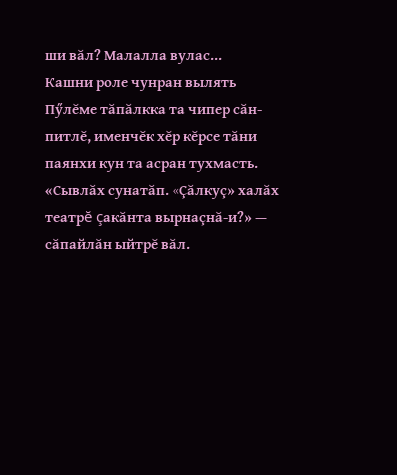ши вăл? Малалла вулас...
Кашни роле чунран вылять
Пӳлĕме тăпăлкка та чипер сăн-питлĕ, именчĕк хĕр кĕрсе тăни паянхи кун та асран тухмасть. «Сывлăх сунатăп. «Çăлкуç» халăх театрĕ çакăнта вырнаçнă-и?» — сăпайлăн ыйтрĕ вăл.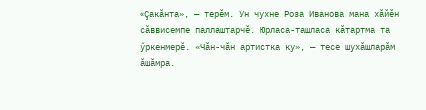«Çакăнта», — терĕм. Ун чухне Роза Иванова мана хăйĕн сăввисемпе паллаштарчĕ. Юрласа-ташласа кăтартма та ӳркенмерĕ. «Чăн-чăн артистка ку», — тесе шухăшларăм ăшăмра.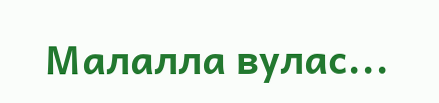Малалла вулас...